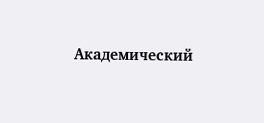Академический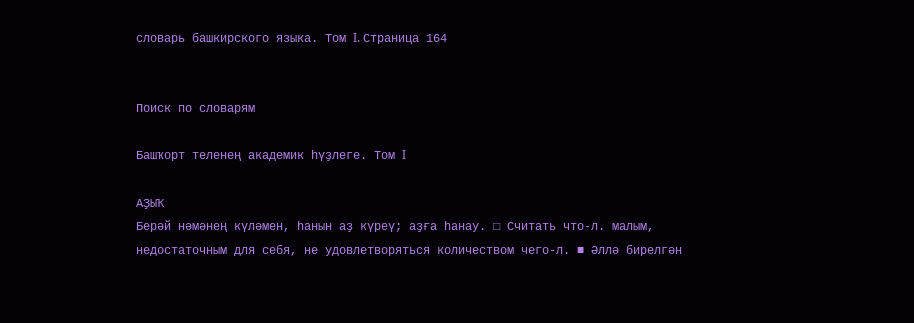словарь башкирского языка. Том I. Страница 164


Поиск по словарям

Башҡорт теленең академик һүҙлеге. Том I

АҘЫҠ
Берәй нәмәнең күләмен, һанын аҙ күреү; аҙға һанау. □ Считать что-л. малым, недостаточным для себя, не удовлетворяться количеством чего-л. ■ Әллә бирелгән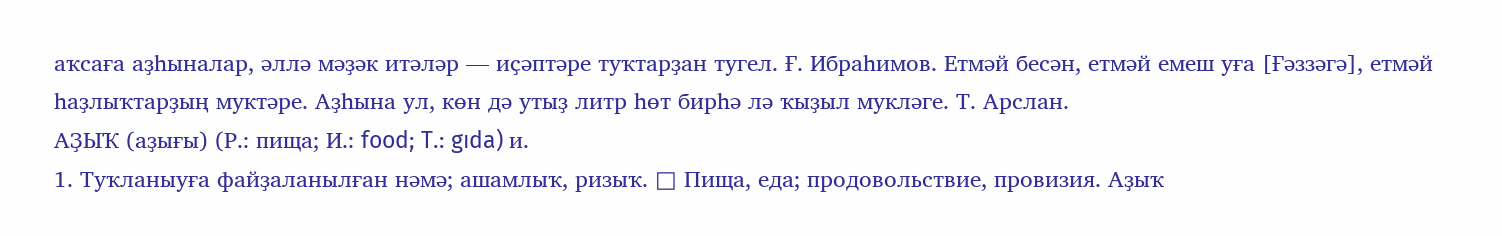аҡсаға аҙһыналар, әллә мәҙәк итәләр — иҫәптәре туҡтарҙан тугел. Ғ. Ибраһимов. Етмәй бесән, етмәй емеш уға [Ғәззәгә], етмәй һаҙлыҡтарҙың муктәре. Аҙһына ул, көн дә утыҙ литр һөт бирһә лә ҡыҙыл мукләге. Т. Арслан.
АҘЫҠ (аҙығы) (Р.: пища; И.: food; T.: gıda) и.
1. Туҡланыуға файҙаланылған нәмә; ашамлыҡ, ризыҡ. □ Пища, еда; продовольствие, провизия. Аҙыҡ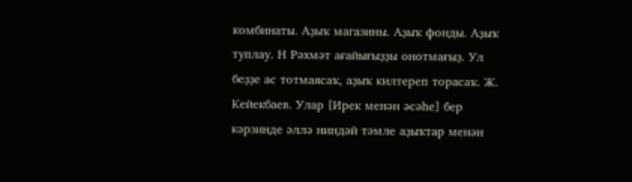комбинаты. Аҙыҡ магазины. Аҙыҡ фонды. Аҙыҡ туплау. Н Рәхмәт ағайығыҙҙы онотмағыҙ. Ул беҙҙе ас тотмаясаҡ, аҙыҡ килтереп торасаҡ. Ж. Кейекбаев. Улар [Ирек менән әсәһе] бер кәрзинде әллә ниндәй тәмле аҙыҡтар менән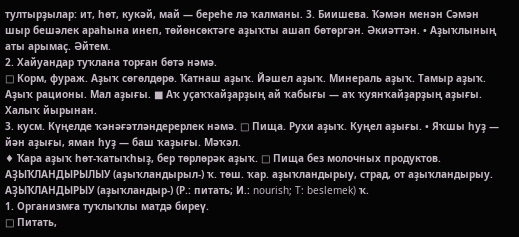тултырҙылар: ит, һөт, кукәй, май — береһе лә ҡалманы. 3. Биишева. Ҡәмән менән Сәмән шыр бешәлек араһына инеп, төйөнсөктәге аҙыҡты ашап бөтөргән. Әкиәттән. • Аҙыҡлының аты арымаҫ. Әйтем.
2. Хайуандар туҡлана торған бөтә нәмә.
□ Корм, фураж. Аҙыҡ сөгөлдөрө. Ҡатнаш аҙыҡ. Йәшел аҙыҡ. Минераль аҙыҡ. Тамыр аҙыҡ. Аҙыҡ рационы. Мал аҙығы. ■ Аҡ уҫаҡҡайҙарҙың ай ҡабығы — аҡ ҡуянҡайҙарҙың аҙығы. Халыҡ йырынан.
3. кусм. Күңелде ҡәнәғәтләндерерлек нәмә. □ Пища. Рухи аҙыҡ. Куңел аҙығы. • Яҡшы һуҙ — йән аҙығы, яман һуҙ — баш ҡаҙығы. Мәҡәл.
♦ Ҡара аҙыҡ һөт-ҡатыҡһыҙ, бер төрлөрәк аҙыҡ. □ Пища без молочных продуктов.
АҘЫҠЛАНДЫРЫЛЫУ (аҙыҡландырыл-) ҡ. төш. ҡар. аҙыҡландырыу, страд, от аҙыҡландырыу.
АҘЫҠЛАНДЫРЫУ (аҙыҡландыр-) (Р.: питать; И.: nourish; T: beslemek) ҡ.
1. Организмға туҡлыҡлы матдә биреү.
□ Питать,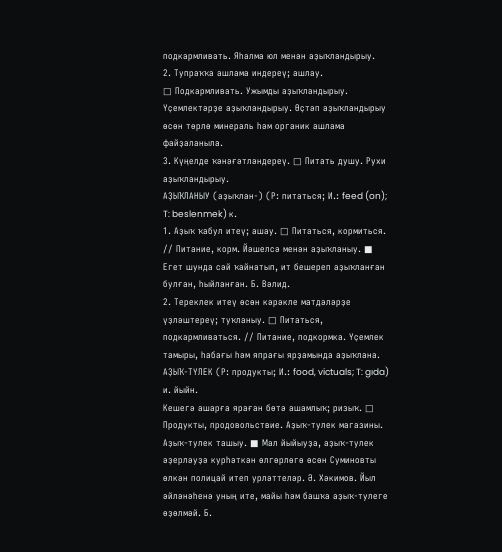подкармливать. Яһалма юл менән аҙыҡландырыу.
2. Тупраҡҡа ашлама индереү; ашлау.
□ Подкармливать. Ужымды аҙыҡландырыу. Үҫемлектәрҙе аҙыҡландырыу. Өҫтәп аҙыҡландырыу өсөн төрлө минераль һәм органик ашлама файҙаланыла.
3. Күңелде ҡәнәғәтләндереү. □ Питать душу. Рухи аҙыҡландырыу.
АҘЫҠЛАНЫУ (аҙыҡлан-) (Р: питаться; И.: feed (on); T: beslenmek) к.
1. Аҙыҡ ҡабул итеү; ашау. □ Питаться, кормиться. // Питание, корм. Йәшелсә менән аҙыҡланыу. ■ Егет шунда сәй ҡайнатып, ит бешереп аҙыҡланған булған, һыйланған. Б. Вәлид.
2. Тереклек итеү өсөн кәрәкле матдәләрҙе үҙләштереү; туҡланыу. □ Питаться, подкармливаться. // Питание, подкормка. Үҫемлек тамыры, һабағы һәм япрағы ярҙамында аҙыҡлана.
АҘЫҠ-ТҮЛЕК (Р: продукты; И.: food, victuals; T: gıda) и. йыйн.
Кешегә ашарға яраған бөтә ашамлыҡ; ризыҡ. □ Продукты, продовольствие. Аҙыҡ-тулек магазины. Аҙыҡ-тулек ташыу. ■ Мал йыйыуҙа, аҙыҡ-тулек әҙерләуҙә курһәткән өлгөрлөгө өсөн Суминовты өлкән полицай итеп урләттеләр. Ә. Хәкимов. Йыл әйләнәһенә уның ите, майы һәм башҡа аҙыҡ-тулеге өҙөлмәй. Б.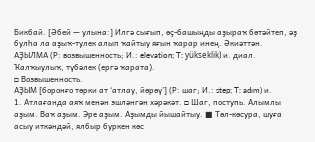Бикбай. [Әбей — улына:] Илгә сығып, өҫ-башыңды аҙыраҡ бөтәйтеп, әҙ булһа ла аҙыҡ-тулек алып ҡайтыу яғын ҡарар инең. Әкиәттән.
АҘЫЛМА (Р: возвышенность; И.: elevation; T: yükseklik) и. диал.
Ҡалҡыулыҡ, түбәлек (ергә ҡарата).
□ Возвышенность.
АҘЫМ [боронғо төрки ат ‘атлау, йөрөү’] (Р: шаг; И.: step; T: adım) и.
1. Атлағанда аяҡ менән эшләнгән хәрәкәт. □ Шаг, поступь. Алымлы аҙым. Ваҡ аҙым. Эре аҙым. Аҙымды йышайтыу. ■ Төл-көсура, шуға асыу иткәндәй, ялбыр буркен көс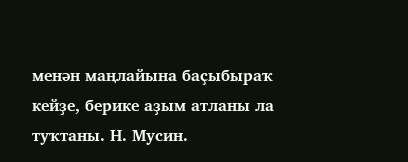менән маңлайына баҫыбыраҡ кейҙе, берике аҙым атланы ла туҡтаны. Н. Мусин.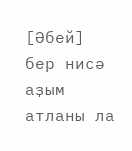[Әбей] бер нисә аҙым атланы ла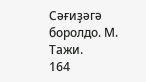Сәғиҙәгә боролдо. М. Тажи.
164